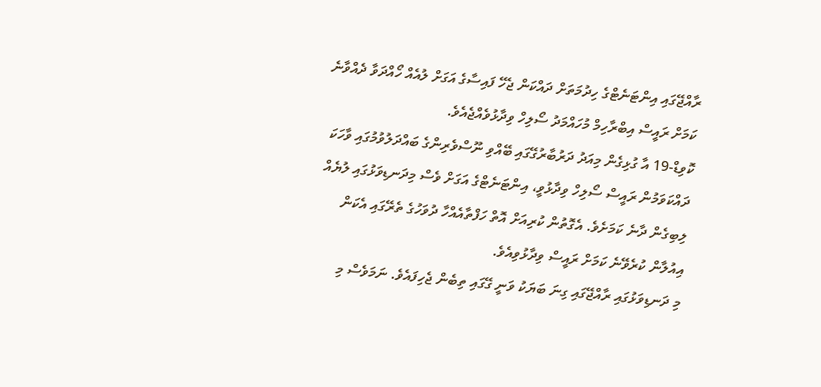ރާއްޖޭގައި އިންޓަނެޓްގެ ހިދުމަތަށް ދައްކަން ޖެހޭ ފައިސާގެ އަގަށް ލުއެއް ހޯއްދަވާ ދެއްވާނެ ކަމަށް ރައީސް އިބްރާހިމް މުހައްމަދު ސޯލިހް ވިދާޅުވެއްޖެއެވެ.
ކޮވިޑް-19 އާ ގުޅިގެން މިއަދު ދަރުބާރުގޭގައި ބޭއްވި ނޫސްވެރިންގެ ބައްދަލުވުމުގައި ވާހަކަ ދައްކަވަމުން ރައީސް ސޯލިހް ވިދާޅުވީ، އިންޓަނެޓްގެ އަގަށް ވެސް މިދަނޑިވަޅުގައި ލުޔެއް ލިބިގެން ދާނެ ކަމަށެވެ. އެގޮތުން ކުރިއަށް އޮތް ހަފްތާއެއްހާ ދުވަހުގެ ތެރޭގައި އެކަން އިއުލާން ކުރެވޭނެ ކަމަށް ރައީސް ވިދާޅުވިއެވެ.
މި ދަނޑިވަޅުގައި ރާއްޖޭގައި ގިނަ ބަޔަކު ވަނީ ގޭގައި ތިބެން ޖެހިފައެވެ. ނަމަވެސް މި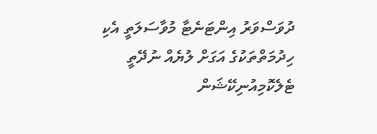ދުވަސްވަރު އިންޓަނެޓާ މުވާސަލަތީ އެކި ހިދުމަތްތަކުގެ އަގަށް ލުޔެއް ނުދޭތީ ޓެލެކޮމިއުނިކޭޝަން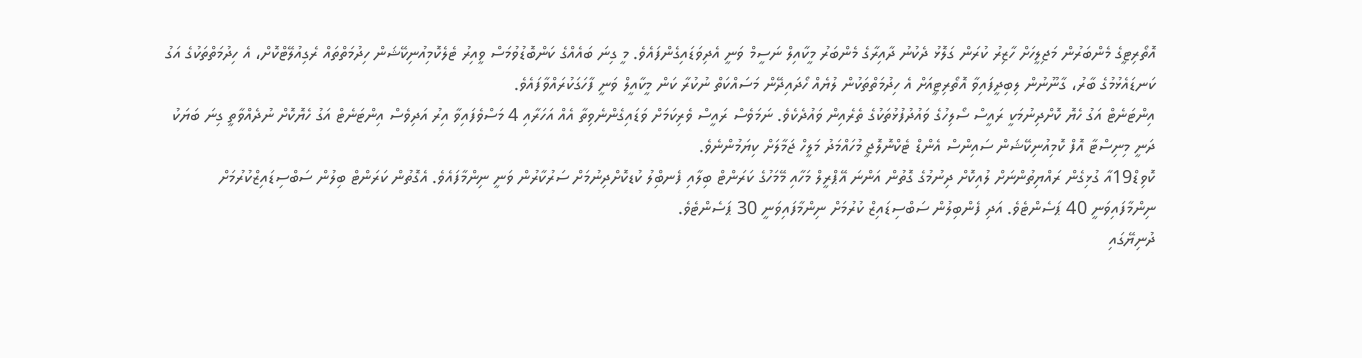އޮތޯރިޓީގެ މެންބަރުން މަޖިލީހަށް ހާޒިރު ކުރަން ގަލޮޅު ދެކުނު ދާއިރާގެ މެންބަރު މީކާއިލް ނަސީމް ވަނީ އެދިވަޑައިގެންފައެވެ. މީ ގިނަ ބައެއްގެ ކަންބޮޑުވުމަސް ވީއިރު ޓެލެކޮމިއުނިކޭޝަން ހިދުމަތްތައް ރެގިއުލޭޓްކޮށް، އެ ހިދުމަތްތަކުގެ އަގު ކަނޑައެޅުމުގެ ބާރު، ގާނޫނުން ލިބިދީފައިވާ އޮތޯރިޓީއަށް އެ ހިދުމަތްތަކުން ލުޔެއް ހޯދައިދޭން މަސައްކަތް ނުކުރާ ކަން މީކާއީލް ވަނީ ފާހަގަކުރައްވާފައެވެ.
އިންޓަނެޓް އަގު ހެޔޮ ކޮށްދިނުމަކީ ރައީސް ސޯލިހުގެ ވައުދުފުޅުތަކުގެ ތެރެއިން ވައުދެކެވެ. ނަމަވެސް ރައީސް ވެރިކަމަށް ވަޑައިގެންނެވިތާ އެއް އަހަރާއި 4 މަސްވެފައިވާ އިރު އަދިވެސް އިންޓަނެޓް އަގު ހެޔޮކޮށް ނުދެއްވާތީ ގިނަ ބަޔަކު ދަނީ މިނިސްޓާ އޮފް ކޮމިއުނިކޭޝަން ސައިންސް އެންޑް ޓެކްނޮލޮޖީ މުހައްމަދު މަލީހް ޖަމާލަށް ކިޔަމުންނެވެ.
ކޮވިޑް19އާ ގުޅިގެން ރައްޔިތުންނަށް ލުއިކޮށް ދިނުމުގެ ގޮތުން އަންނަ އޭޕްރީލް މަހާއި މޭމަހުގެ ކަރަންޓް ބިލާއި ފެނބްިލު ކުޑކޮށްދިނުމަށް ސަރުކާރުން ވަނީ ނިންމާފައެވެ. އެގޮތުން ކަރަންޓް ބިލުން ސަބްސިޑައިޒްކުރުމަށް ނިންމާފައިވަނީ 40 ޕަސެންޓެވެ. އަދި ފެންބިލުން ސަބްސިޑައިޒް ކުރުމަށް ނިންމާފައިވަނީ 30 ޕަސެންޓެވެ.
ދުނިޔޭގައި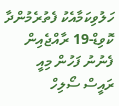ހަލުވިކަމާއެކު ފެތުރެމުންދާ ކޮވިޑް-19 ރާއްޖެއިން ފެނުނު ފަހުން މިއީ ރައީސް ސޯލިހް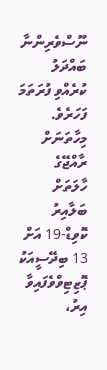ނޫސްވެރިންނާ ބައްދަލު ކުރެއްވި ފުރަތަމަ ފަހަރެވެ.
މިހާތަނަށް ރާއްޖޭގެ ހާލަތަށް ބަލާއިރު ކޮވިޑް-19 އަށް 13 ބިދޭސީއަކު ޕޮޒިޓިވްވެފައިވާ އިރު،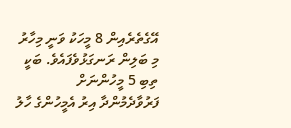އޭގެތެރެއިން 8 މީހަކު ވަނީ މިހާރު މި ބަލިން ރަނގަޅުވެފައެވެ. ބަކީ ތިބި 5 މީހުންނަށް ފަރުވާދެމުންދާ އިރު އެމީހުންގެ ހާލު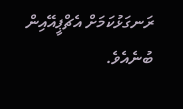ރަނގަޅުކަމަށް އެޗްޕީއޭއިން ބުނެއެވެ.